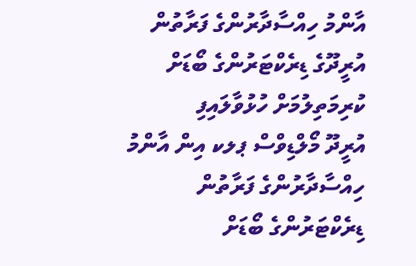އާންމު ހިއްސާދާރުންގެ ފަރާތުން އުރީދޫގެ ޑިރެކްޓަރުންގެ ބޯޑަށް ކުރިމަތިލުމަށް ހުޅުވާލައިފި
އުރީދޫ މޯލްޑިވްސް ޕލކ އިން އާންމު ހިއްސާދާރުންގެ ފަރާތުން ޑިރެކްޓަރުންގެ ބޯޑަށް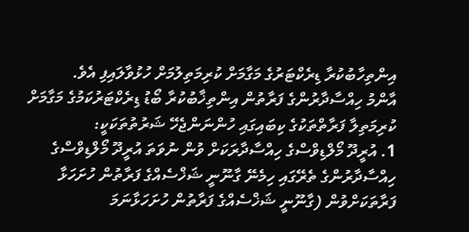އިންތިހާބުކުރާ ޑިރެކްޓަރުގެ މަގާމަށް ކުރިމަތިލުމަށް ހުޅުވާލައިފި އެވެ.
އާންމު ހިއްސާދާރުންގެ ފަރާތުން އިންތިޚާބުކުރާ ބޯޑު ޑިރެކްޓަރުކަމުގެ މަގާމަށް ކުރިމަތިލާ ފަރާތްތަކުގެ ކިބައިގައި ހުންނަންޖެހޭ ޝަރުތުތަކަކީ:
1. އުރީދޫ މޯލްޑިވްސްގެ ހިއްސާދާރަކަށް ވުން ނުވަތަ އުރީދޫ މޯލްޑިވްސްގެ ހިއްސާދާރުންގެ ތެރޭގައި ހިމެނޭ ގާނޫނީ ޝަޚްސެއްގެ ފަރާތުން ހުށަހަޅާ ފަރާތަކަށްވުން (ގާނޫނީ ޝަޚްސެއްގެ ފަރާތުން ހުށަހަޅާނަމަ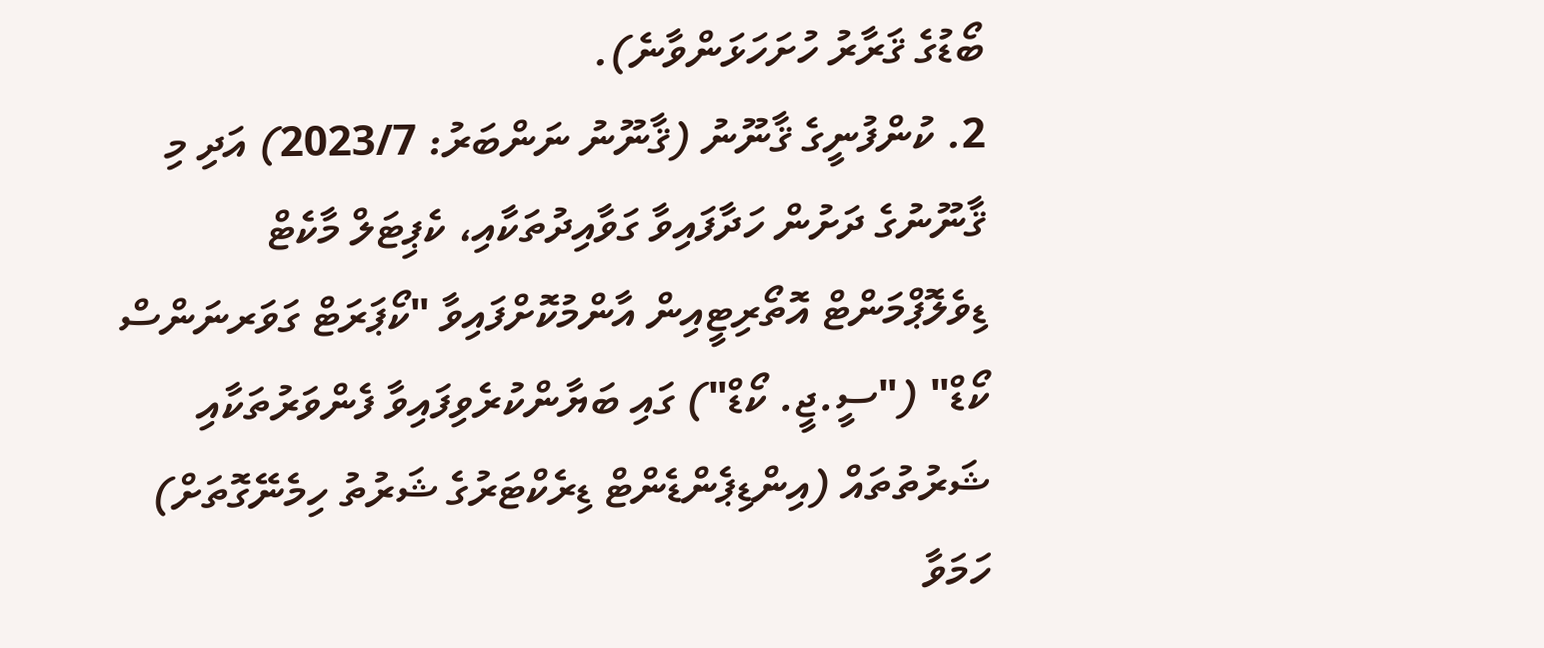ބޯޑުގެ ޤަރާރު ހުށަހަޅަންވާނެ).
2. ކުންފުނީގެ ޤާނޫނު (ޤާނޫނު ނަންބަރު: 2023/7) އަދި މި ޤާނޫނުގެ ދަށުން ހަދާފައިވާ ގަވާއިދުތަކާއި، ކެޕިޓަލް މާކެޓް ޑިވެލޮޕްމަންޓް އޮތޯރިޓީއިން އާންމުކޮށްފައިވާ "ކޯޕަރަޓް ގަވަރނަންސް ކޯޑް" ("ސީ.ޖީ. ކޯޑް") ގައި ބަޔާންކުރެވިފައިވާ ފެންވަރުތަކާއި ޝަރުތުތައް (އިންޑިޕެންޑެންޓް ޑިރެކްޓަރުގެ ޝަރުތު ހިމެނޭގޮތަށް) ހަމަވާ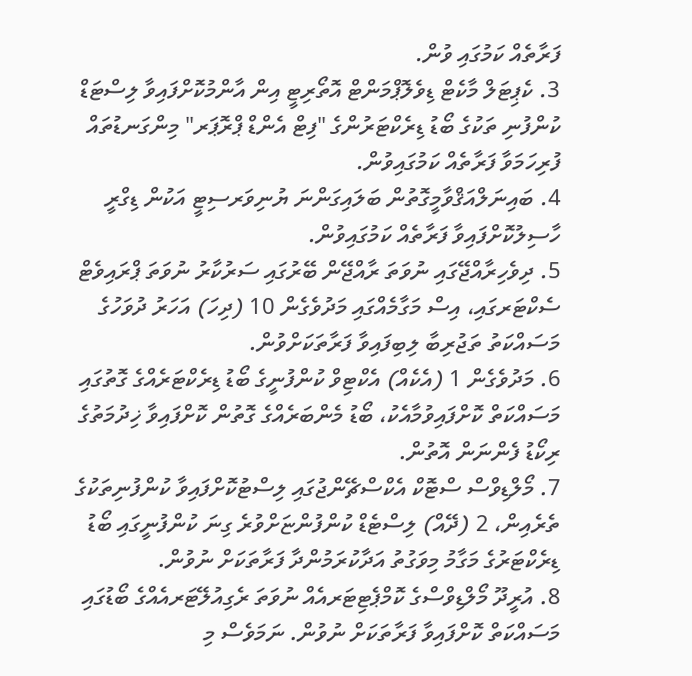ފަރާތެއް ކަމުގައި ވުން.
3. ކެޕިޓަލް މާކެޓް ޑިވެލޮޕްމަންޓް އޮތޯރިޓީ އިން އާންމުކޮށްފައިވާ ލިސްޓަޑް ކުންފުނި ތަކުގެ ބޯޑު ޑިރެކްޓަރުންގެ "ފިޓް އެންޑް ޕްރޮޕަރ" މިންގަނޑުތައް ފުރިހަމަވާ ފަރާތެއް ކަމުގައިވުން.
4. ބައިނަލްއަޤްވާމީގޮތުން ބަލައިގަންނަ ޔުނިވަރސިޓީ އަކުން ޑިގްރީ ހާސިލުކޮށްފައިވާ ފަރާތެއް ކަމުގައިވުން.
5. ދިވެހިރާއްޖޭގައި ނުވަތަ ރާއްޖޭން ބޭރުގައި ސަރުކާރު ނުވަތަ ޕްރައިވެޓް ސެކްޓަރގައި، އިސް މަގާމެއްގައި މަދުވެގެން 10 (ދިހަ) އަހަރު ދުވަހުގެ މަސައްކަތު ތަޖުރިބާ ލިބިފައިވާ ފަރާތަކަށްވުން.
6. މަދުވެގެން 1 (އެކެއް) އެކްޓިވް ކުންފުނީގެ ބޯޑު ޑިރެކްޓަރެއްގެ ގޮތުގައި މަސައްކަތް ކޮށްފައިވުމާއެކު، ބޯޑު މެންބަރެއްގެ ގޮތުން ކޮށްފައިވާ ޚިދުމަތުގެ ރިކޯޑު ފެންނަން އޮތުން.
7. މޯލްޑިވްސް ސްޓޮކް އެކްސްޗޭންޖުގައި ލިސްޓުކޮށްފައިވާ ކުންފުނިތަކުގެ ތެރެއިން، 2 (ދޭއް) ލިސްޓެޑް ކުންފުންޏަށްވުރެ ގިނަ ކުންފުނީގައި ބޯޑު ޑިރެކްޓަރުގެ މަގާމު މިވަގުތު އަދާކުރަމުންދާ ފަރާތަކަށް ނުވުން.
8. އުރީދޫ މޯލްޑިވްސްގެ ކޮމްޕެޓިޓަރއެއް ނުވަތަ ރެގިއުލޭޓަރއެއްގެ ބޯޑުގައި މަސައްކަތް ކޮށްފައިވާ ފަރާތަކަށް ނުވުން. ނަމަވެސް މި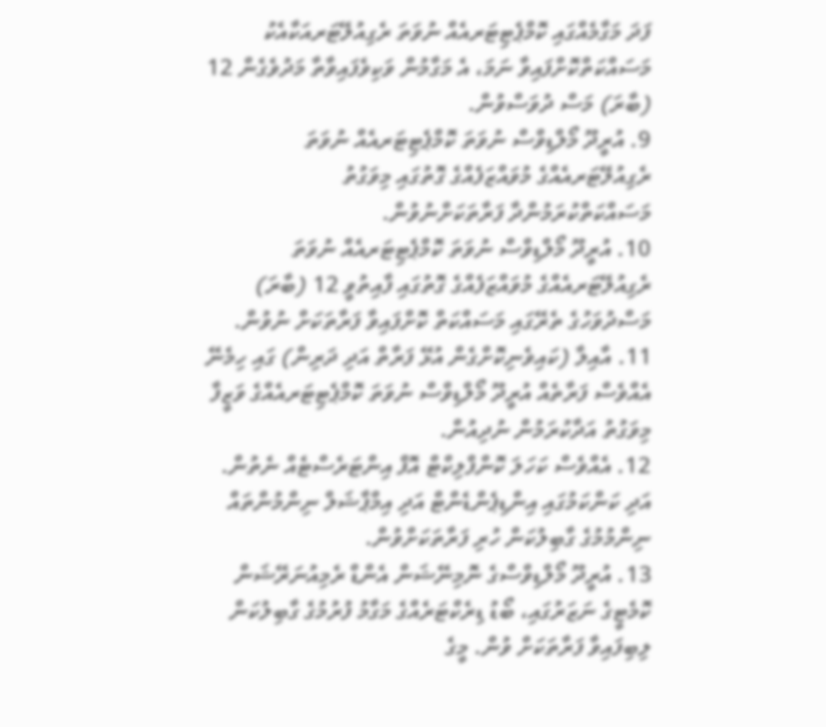ފަދަ މަގާމެއްގައި ކޮމްޕެޓިޓަރއެއް ނުވަތަ ރެގިއުލޭޓަރއަކާއެކު މަސައްކަތްކޮށްފައިވާ ނަމަ، އެ މަގާމުން ވަކިވެފައިވާތާ މަދުވެގެން 12 (ބާރަ) މަސް ދުވަސްވުން.
9. އުރީދޫ މޯލްޑިވްސް ނުވަތަ ކޮމްޕެޓިޓަރއެއް ނުވަތަ ރެގިއުލޭޓަރއެއްގެ މުވައްޒަފެއްގެ ގޮތުގައި މިވަގުތު މަސައްކަތްކުރަމުންދާ ފަރާތަކަށްނުވުން.
10. އުރީދޫ މޯލްޑިވްސް ނުވަތަ ކޮމްޕެޓިޓަރއެއް ނުވަތަ ރެގިއުލޭޓަރއެއްގެ މުވައްޒަފެއްގެ ގޮތުގައި ފާއިތުވީ 12 (ބާރަ) މަސްދުވަހުގެ ތެރޭގައި މަސައްކަތް ކޮށްފައިވާ ފަރާތަކަށް ނުވުން.
11. އާއިލާ (ކައިވެނިކޮށްގެން އުޅޭ ފަރާތް އަދި ދަރިން) ގައި ހިމެނޭ އެއްވެސް ފަރާތެއް އުރީދޫ މޯލްޑިވްސް ނުވަތަ ކޮމްޕެޓިޓަރއެއްގެ ވަޒީފާ މިވަގުތު އަދާކުރަމުން ނުދިއުން.
12. އެއްވެސް ކަހަލަ ކޮންފްލިކްޓް އޮފް އިންޓަރެސްޓެއް ނެތުން. އަދި ކަންކަމުގައި އިންޑިޕެންޑެންޓް އަދި އިމްޕާޝަލް ނިންމުންތައް ނިންމުމުގެ ގާބިލުކަން ހުރި ފަރާތަކަށްވުން.
13. އުރީދޫ މޯލްޑިވްސްގެ ނޮމިނޭޝަން އެންޑް ރެމިއުނަރޭޝަން ކޮމެޓީގެ ނަޒަރުގައި، ބޯޑު ޑިރެކްޓަރެއްގެ މަގާމު ފުރުމުގެ ގާބިލުކަން ލިބިފައިވާ ފަރާތަކަށް ވުން. މީގެ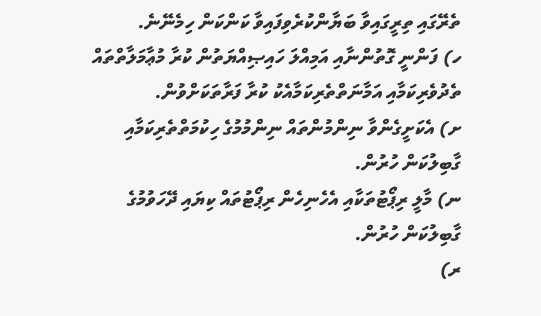ތެރޭގައި ތިރީގައިވާ ބަޔާންކުރެވިފައިވާ ކަންކަން ހިމެނޭނެ.
ހ) ފަންނީ ގޮތުންނާއި އަމިއްލަ ހައިޞިއްޔަތުން ކުރާ މުޢާމަލާތްތައް ތެދުވެރިކަމާއި އަމާނަތްތެރިކަމާއެކު ކުރާ ފަރާތަކަށްވުން.
ށ) އެކަށީގެންވާ ނިންމުންތައް ނިންމުމުގެ ހިކުމަތްތެރިކަމާއި ގާބިލުކަން ހުރުން.
ނ) މާލީ ރިޕޯޓުތަކާއި އެހެނިހެން ރިޕޯޓުތައް ކިޔައި ދޭހަވުމުގެ ގާބިލުކަން ހުރުން.
ރ)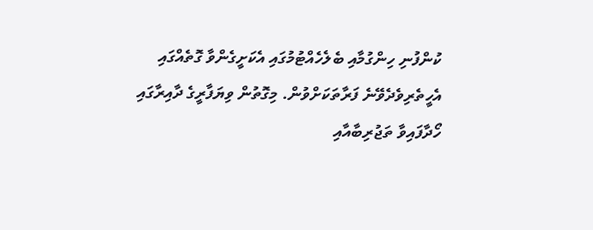ކުންފުނި ހިންގުމާއި ބެލެހެއްޓުމުގައި އެކަށީގެންވާ ގޮތެއްގައި އެހީތެރިވެދެވޭނެ ފަރާތަކަށްވުން. މިގޮތުން ވިޔަފާރީގެ ދާއިރާގައި ހޯދާފައިވާ ތަޖުރިބާއާއި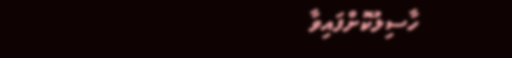ހާސިލުކޮށްފައިވާ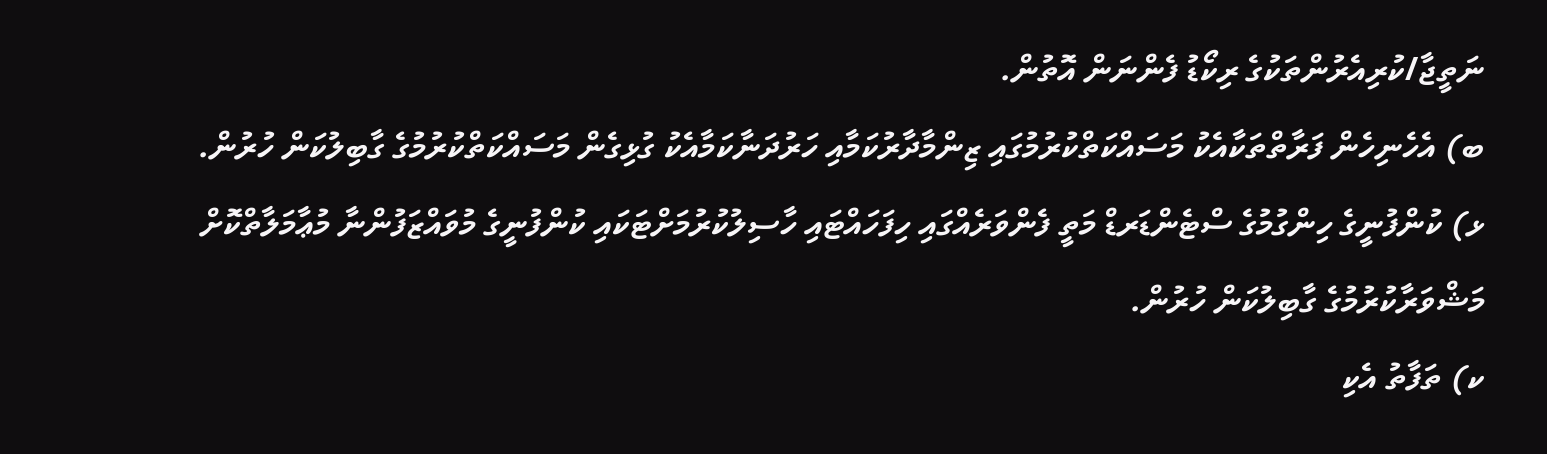ނަތީޖާ/ކުރިއެރުންތަކުގެ ރިކޯޑު ފެންނަން އޮތުން.
ބ) އެހެނިހެން ފަރާތްތަކާއެކު މަސައްކަތްކުރުމުގައި ޒިންމާދާރުކަމާއި ހަރުދަނާކަމާއެކު ގުޅިގެން މަސައްކަތްކުރުމުގެ ގާބިލުކަން ހުރުން.
ޅ) ކުންފުނީގެ ހިންގުމުގެ ސްޓެންޑަރޑް މަތީ ފެންވަރެއްގައި ހިފަހައްޓައި ހާސިލުކުރުމަށްޓަކައި ކުންފުނީގެ މުވައްޒަފުންނާ މުޢާމަލާތްކޮށް މަޝްވަރާކުރުމުގެ ގާބިލުކަން ހުރުން.
ކ) ތަފާތު އެކި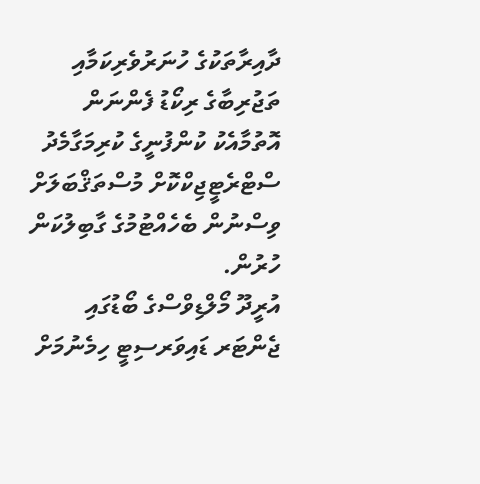ދާއިރާތަކުގެ ހުނަރުވެރިކަމާއި ތަޖުރިބާގެ ރިކޯޑު ފެންނަން އޮތުމާއެކު ކުންފުނީގެ ކުރިމަގާމެދު ސްޓްރެޓީޖިކްކޮށް މުސްތަޤްބަލަށް ވިސްނުން ބެހެއްޓުމުގެ ގާބިލުކަން ހުރުން.
އުރީދޫ މޯލްޑިވްސްގެ ބޯޑުގައި ޖެންޓަރ ޑައިވަރސިޓީ ހިމެނުމަށް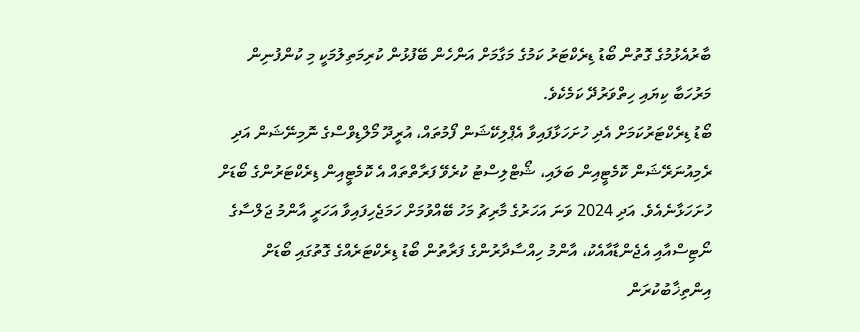ބާރުއެޅުމުގެ ގޮތުން ބޯޑު ޑިރެކްޓަރު ކަމުގެ މަގާމަށް އަންހެން ބޭފުޅުން ކުރިމަތިލުމަކީ މި ކުންފުނިން މަރުހަބާ ކިޔައި ހިތްވަރުދޭ ކަމެކެވެ.
ބޯޑު ޑިރެކްޓަރުކަމަށް އެދި ހުށަހަޅާފައިވާ އެޕްލިކޭޝަން ފޯމުތައް، އުރީދޫ މޯލްޑިވްސްގެ ނޮމިނޭޝަން އަދި ރެމިއުނަރޭޝަން ކޮމެޓީއިން ބަލައި، ޝޯޓްލިސްޓު ކުރެވޭ ފަރާތްތައް އެ ކޮމެޓީއިން ޑިރެކްޓަރުންގެ ބޯޑަށް ހުށަހަޅާނެއެވެ. އަދި 2024 ވަނަ އަހަރުގެ މާރިޗު މަހު ބޭއްވުމަށް ހަމަޖެހިފައިވާ އަހަރީ އާންމު ޖަލްސާގެ ނޯޓިސްއާއި އެޖެންޑާއާއެކު، އާންމު ހިއްސާދާރުންގެ ފަރާތުން ބޯޑު ޑިރެކްޓަރެއްގެ ގޮތުގައި ބޯޑަށް އިންތިޚާބުކުރަން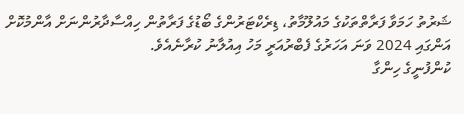ޝަރުތު ހަމަވާ ފަރާތްތަކުގެ މައުލޫމާތު، ޑިރެކްޓަރުންގެ ބޯޑުގެ ފަރާތުން ހިއްސާދާރުންނަށް އާންމުކޮށް އަންގައި 2024 ވަނަ އަހަރުގެ ފެބްރުއަރީ މަހު އިއުލާނު ކުރާނެއެވެ.
ކުންފުނީގެ ހިންގާ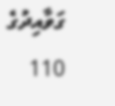ގަވާއިދުގެ 110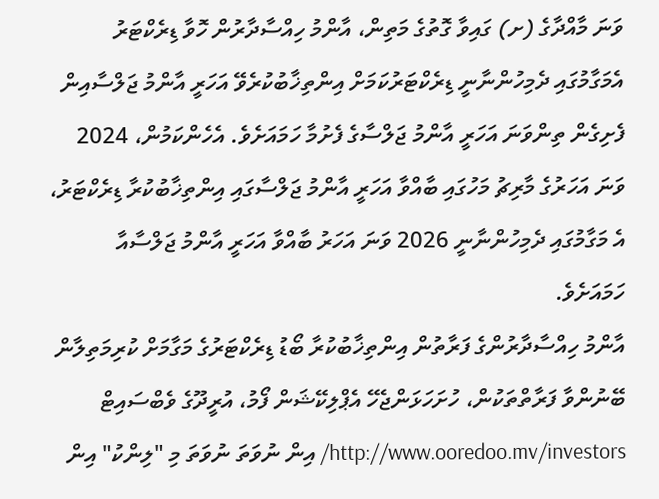ވަނަ މާއްދާގެ (ށ) ގައިވާ ގޮތުގެ މަތިން، އާންމު ހިއްސާދާރުން ހޮވާ ޑިރެކްޓަރު އެމަގާމުގައި ދެމިހުންނާނީ ޑިރެކްޓަރުކަމަށް އިންތިޚާބުކުރެވޭ އަހަރީ އާންމު ޖަލްސާއިން ފެށިގެން ތިންވަނަ އަހަރީ އާންމު ޖަލްސާގެ ފެށުމާ ހަމައަށެވެ. އެހެންކަމުން، 2024 ވަނަ އަހަރުގެ މާރިޗު މަހުގައި ބާއްވާ އަހަރީ އާންމު ޖަލްސާގައި އިންތިޚާބުކުރާ ޑިރެކްޓަރު، އެ މަގާމުގައި ދެމިހުންނާނީ 2026 ވަނަ އަހަރު ބާއްވާ އަހަރީ އާންމު ޖަލްސާއާ ހަމައަށެވެ.
އާންމު ހިއްސާދާރުންގެ ފަރާތުން އިންތިޚާބުކުރާ ބޯޑު ޑިރެކްޓަރުގެ މަގާމަށް ކުރިމަތިލާން ބޭނުންވާ ފަރާތްތަކުން، ހުށަހަޅަންޖެހޭ އެޕްލިކޭޝަން ފޯމު، އުރީދޫގެ ވެބްސައިޓް http://www.ooredoo.mv/investors/ އިން ނުވަތަ ނުވަތަ މި "ލިންކު" އިން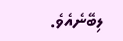ލިބޭނެއެވެ.